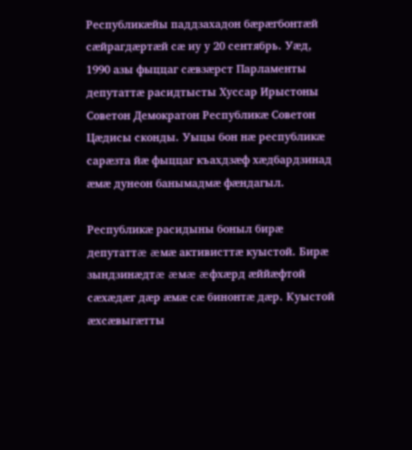Республикæйы паддзахадон бæрæгбонтæй сæйрагдæртæй сæ иу у 20 сентябрь. Уæд, 1990 азы фыццаг сæвзæрст Парламенты депутаттæ расидтысты Хуссар Ирыстоны Советон Демократон Республикæ Советон Цæдисы сконды. Уыцы бон нæ республикæ сарæзта йæ фыццаг къахдзæф хæдбардзинад æмæ дунеон банымадмæ фæндагыл.

Республикæ расидыны боныл бирæ депутаттæ æмæ активисттæ куыстой. Бирæ зындзинæдтæ æмæ æфхæрд æййæфтой сæхæдæг дæр æмæ сæ бинонтæ дæр. Куыстой æхсæвыгæтты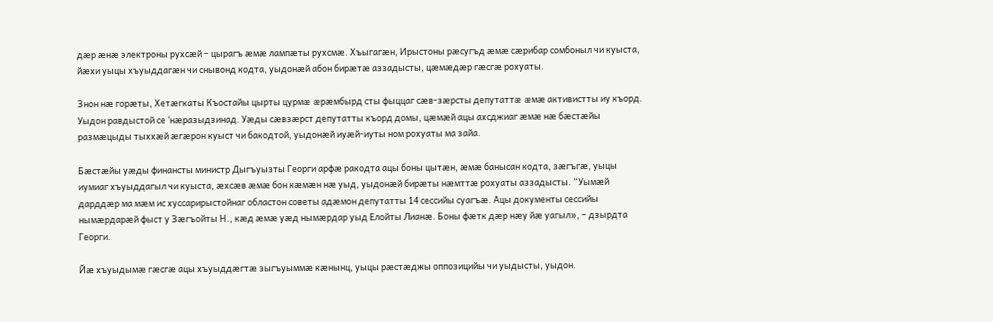дæр æнæ электроны рухсæй – цырагъ æмæ лампæты рухсмæ. Хъыгагæн, Ирыстоны рæсугъд æмæ сæрибар сомбоныл чи куыста, йæхи уыцы хъуыддагæн чи снывонд кодта, уыдонæй абон бирæтæ аззадысты, цæмæдæр гæсгæ рохуаты.

Знон нæ горæты, Хетæгкаты Къостайы цырты цурмæ æрæмбырд сты фыццаг сæв-зæрсты депутаттæ æмæ активистты иу къорд. Уыдон равдыстой се ‘нæразыдзинад. Уæды сæвзæрст депутатты къорд домы, цæмæй ацы ахсджиаг æмæ нæ бæстæйы размæцыды тыххæй æгæрон куыст чи бакодтой, уыдонæй иуæй-иуты ном рохуаты ма зайа.

Бæстæйы уæды финансты министр Дыгъуызты Георги арфæ ракодта ацы боны цытæн, æмæ банысан кодта, зæгъгæ, уыцы иумиаг хъуыддагыл чи куыста, æхсæв æмæ бон кæмæн нæ уыд, уыдонæй бирæты нæмттæ рохуаты аззадысты. “Уымæй дарддæр ма мæм ис хуссарирыстойнаг областон советы адæмон депутатты 14 сессийы суагъæ. Ацы документы сессийы нымæрдарæй фыст у Зæгъойты Н., кæд æмæ уæд нымæрдар уыд Елойты Лианæ. Боны фæтк дæр нæу йæ уагыл», – дзырдта Георги.

Йæ хъуыдымæ гæсгæ ацы хъуыддæгтæ зыгъуыммæ кæнынц, уыцы рæстæджы оппозицийы чи уыдысты, уыдон.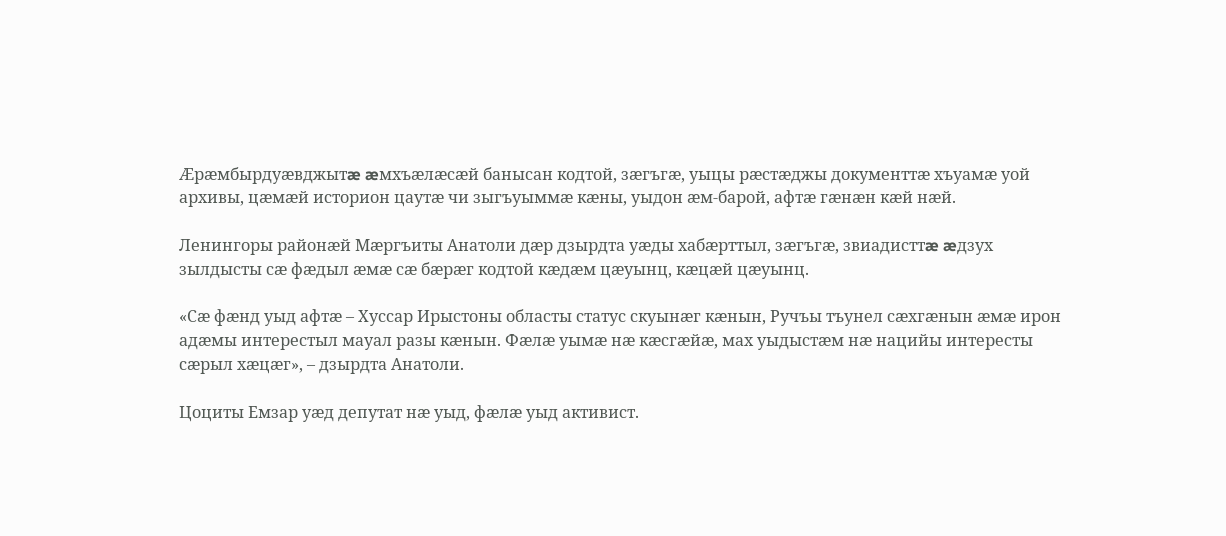Æрæмбырдуæвджытæ æмхъæлæсæй банысан кодтой, зæгъгæ, уыцы рæстæджы документтæ хъуамæ уой архивы, цæмæй историон цаутæ чи зыгъуыммæ кæны, уыдон æм-барой, афтæ гæнæн кæй нæй.

Ленингоры районæй Мæргъиты Анатоли дæр дзырдта уæды хабæрттыл, зæгъгæ, звиадисттæ æдзух зылдысты сæ фæдыл æмæ сæ бæрæг кодтой кæдæм цæуынц, кæцæй цæуынц.

«Сæ фæнд уыд афтæ – Хуссар Ирыстоны областы статус скуынæг кæнын, Ручъы тъунел сæхгæнын æмæ ирон адæмы интерестыл мауал разы кæнын. Фæлæ уымæ нæ кæсгæйæ, мах уыдыстæм нæ нацийы интересты сæрыл хæцæг», – дзырдта Анатоли.

Цоциты Емзар уæд депутат нæ уыд, фæлæ уыд активист.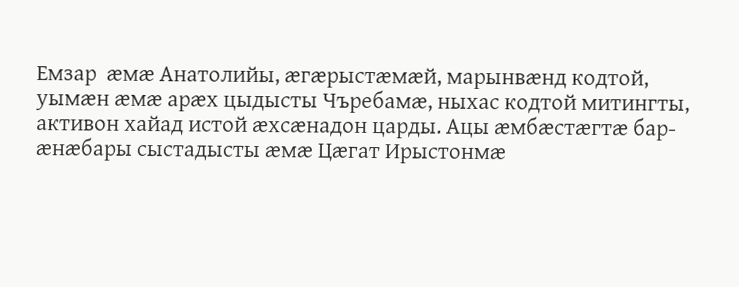Емзар  æмæ Анатолийы, æгæрыстæмæй, марынвæнд кодтой, уымæн æмæ арæх цыдысты Чъребамæ, ныхас кодтой митингты, активон хайад истой æхсæнадон царды. Ацы æмбæстæгтæ бар-æнæбары сыстадысты æмæ Цæгат Ирыстонмæ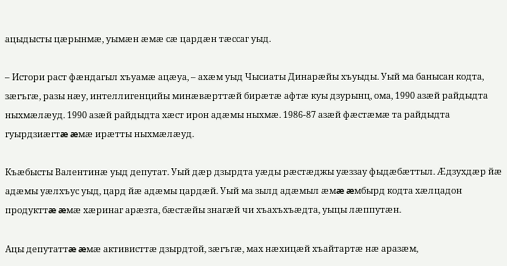ацыдысты цæрынмæ, уымæн æмæ сæ цардæн тæссаг уыд.

– Истори раст фæндагыл хъуамæ ацæуа, – ахæм уыд Чысиаты Динарæйы хъуыды. Уый ма банысан кодта, зæгъгæ, разы нæу, интеллигенцийы минæвæрттæй бирæтæ афтæ куы дзурынц, ома, 1990 азæй райдыдта ныхмæлæуд. 1990 азæй райдыдта хæст ирон адæмы ныхмæ. 1986-87 азæй фæстæмæ та райдыдта гуырдзиæгтæ æмæ ирæтты ныхмæлæуд.

Къæбысты Валентинæ уыд депутат. Уый дæр дзырдта уæды рæстæджы уæззау фыдæбæттыл. Æдзухдæр йæ адæмы уæлхъус уыд, цард йæ адæмы цардæй. Уый ма зылд адæмыл æмæ æмбырд кодта хæлцадон продукттæ æмæ хæринаг арæзта, бæстæйы знагæй чи хъахъхъæдта, уыцы лæппутæн.

Ацы депутаттæ æмæ активисттæ дзырдтой, зæгъгæ, мах нæхицæй хъайтартæ нæ аразæм,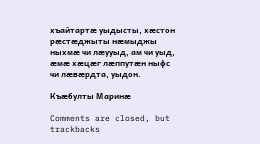хъайтартæ уыдысты, хæстон рæстæджыты нæмыджы ныхмæ чи лæууыд, ам чи уыд, æмæ хæцæг лæппутæн ныфс чи лæвæрдта, уыдон.

Къæбулты Маринæ

Comments are closed, but trackbacks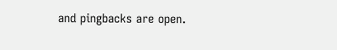and pingbacks are open.